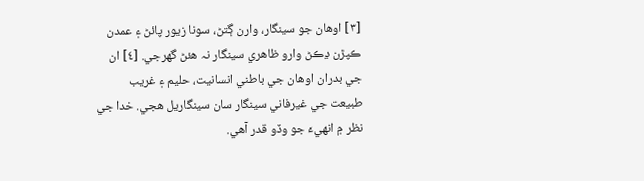[٣] اوھان جو سينگار، وارن ڳتڻ، سونا زيور پائڻ ۽ عمدن ڪپڙن ڍڪڻ وارو ظاھري سينگار نہ ھئڻ گھرجي. [٤] ان جي بدران اوھان جي باطني انسانيت، حليم ۽ غريب طبيعت جي غيرفاني سينگار سان سينگاريل ھجي. خدا جي نظر ۾ انھيءَ جو وڏو قدر آھي.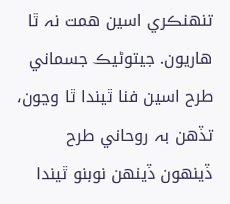تنھنڪري اسين ھمت نہ ٿا ھاريون. جيتوڻيڪ جسماني طرح اسين فنا ٿيندا ٿا وڃون، تڏھن بہ روحاني طرح ڏينھون ڏينھن نوبنو ٿيندا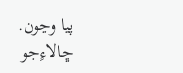پيا وڃون.
ڇالاءِجو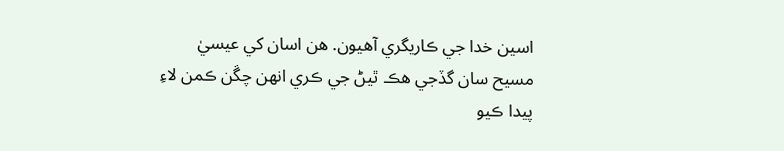اسين خدا جي ڪاريگري آھيون. ھن اسان کي عيسيٰ مسيح سان گڏجي ھڪ ٿيڻ جي ڪري انھن چڱن ڪمن لاءِ پيدا ڪيو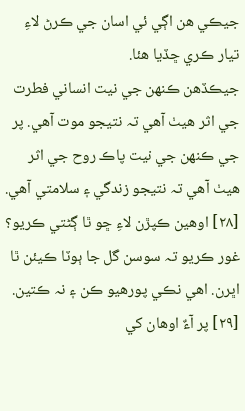جيڪي ھن اڳي ئي اسان جي ڪرڻ لاءِ تيار ڪري ڇڏيا ھئا.
جيڪڏھن ڪنھن جي نيت انساني فطرت جي اثر ھيٺ آھي تہ نتيجو موت آھي. پر جي ڪنھن جي نيت پاڪ روح جي اثر ھيٺ آھي تہ نتيجو زندگي ۽ سلامتي آھي.
[٢٨] اوھين ڪپڙن لاءِ ڇو ٿا ڳڻتي ڪريو؟ غور ڪريو تہ سوسن گل جا ٻوٽا ڪيئن ٿا اڀرن. اھي نڪي پورھيو ڪن ۽ نہ ڪتين. [٢٩] پر آءٌ اوھان کي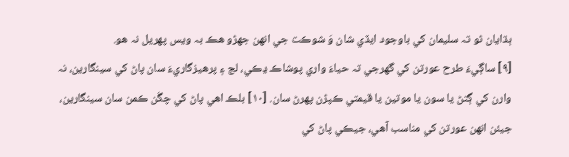ٻڌايان ٿو تہ سليمان کي باوجود ايڏي شان وَ شوڪت جي انھن جھڙو ھڪ بہ ويس پھريل نہ ھو.
[٩] ساڳيءَ طرح عورتن کي گھرجي تہ حياءَ واري پوشاڪ ڍڪي، لڄ ۽ پرھيزگاريءَ سان پاڻ کي سينگارين، نہ وارن کي ڳتڻ يا سون يا موتين يا قيمتي ڪپڙن پھرڻ سان. [١٠] بلڪ اھي پاڻ کي چڱن ڪمن سان سينگارين، جيئن انھن عورتن کي مناسب آھي، جيڪي پاڻ کي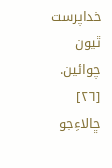خداپرست ٿيون چوائين.
[٢٦] ڇالاءِجو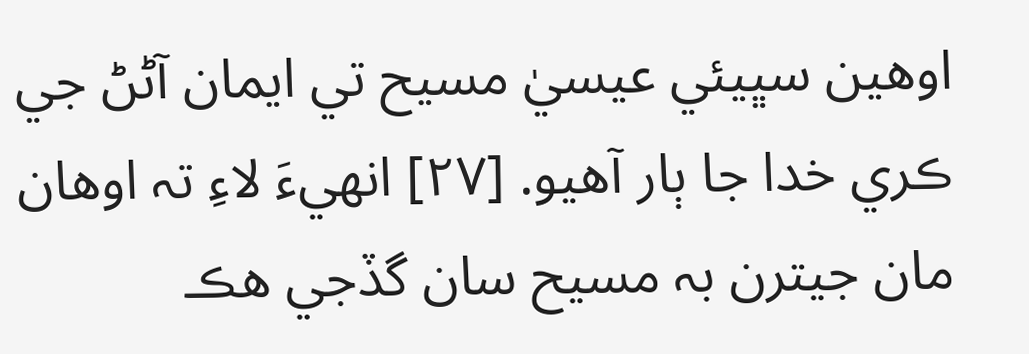اوھين سڀيئي عيسيٰ مسيح تي ايمان آڻڻ جي ڪري خدا جا ٻار آھيو. [٢٧] انھيءَ لاءِ تہ اوھان مان جيترن بہ مسيح سان گڏجي ھڪ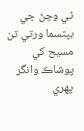ٿي وڃڻ جي بپتسما ورتي تن مسيح کي پوشاڪ وانگر پھري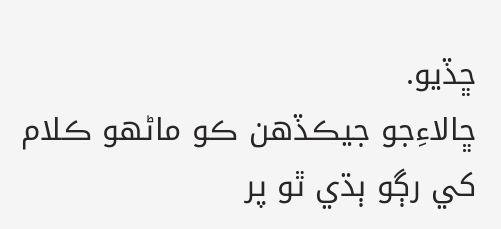ڇڏيو.
ڇالاءِجو جيڪڏھن ڪو ماڻھو ڪلام کي رڳو ٻڌي ٿو پر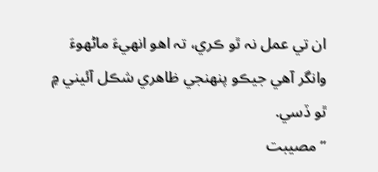ان تي عمل نہ ٿو ڪري، تہ اھو انھيءَ ماڻھوءَ وانگر آھي جيڪو پنھنجي ظاھري شڪل آئيني ۾ ٿو ڏسي.
”مصيبت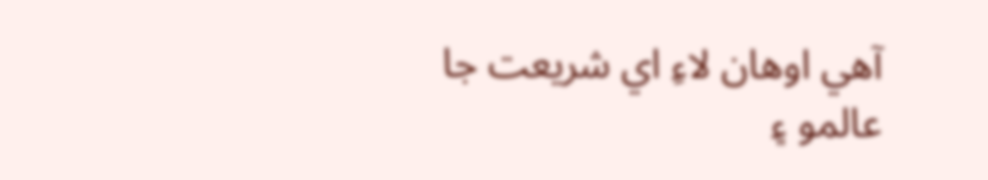آھي اوھان لاءِ اي شريعت جا عالمو ۽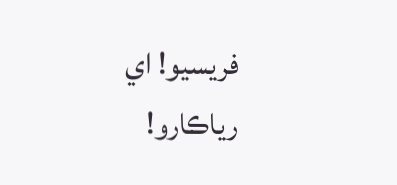فريسيو! اي رياڪارو!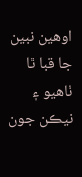اوھين نبين جا قبا ٿا ٺاھيو ۽ نيڪن جون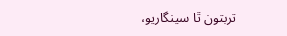تربتون ٿا سينگاريو،